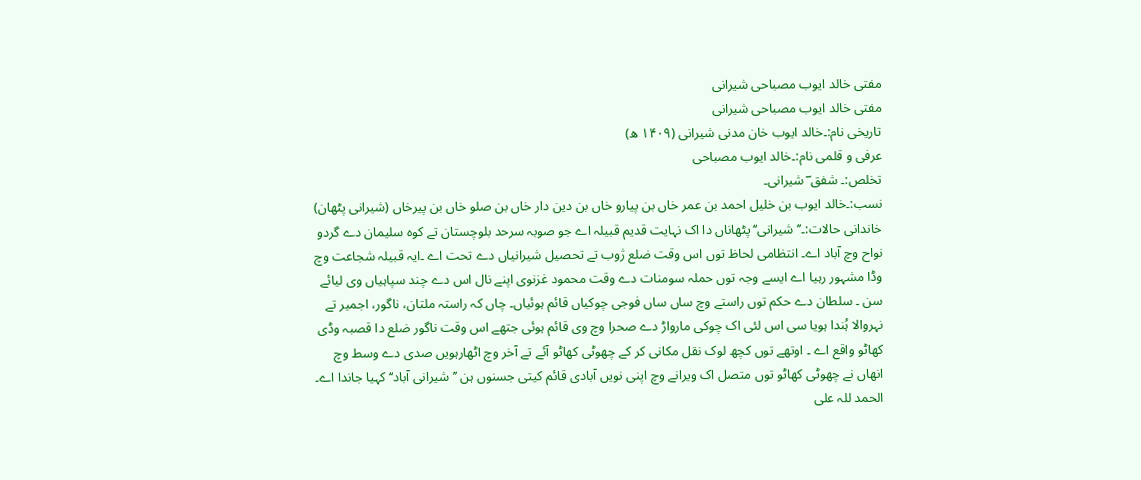مفتی خالد ایوب مصباحی شیرانی
مفتی خالد ایوب مصباحی شیرانی
تاریخی نام:۔خالد ایوب خان مدنی شیرانی (۱۴۰۹ ھ)
عرفی و قلمی نام:۔خالد ایوب مصباحی
تخلص:۔ شفق ؔ شیرانی۔
نسب:۔خالد ایوب بن خلیل احمد بن عمر خاں بن پیارو خاں بن دین دار خاں بن صلو خاں بن پیرخاں (شیرانی پٹھان)
خاندانی حالات:۔’’شیرانی‘‘پٹھاناں دا اک نہایت قدیم قبیلہ اے جو صوبہ سرحد بلوچستان تے کوہ سلیمان دے گردو نواح وچ آباد اے۔ انتظامی لحاظ توں اس وقت ضلع ژوب تے تحصیل شیرانیاں دے تحت اے ۔ایہ قبیلہ شجاعت وچ وڈا مشہور رہیا اے ايسے وجہ توں حملہ سومنات دے وقت محمود غزنوی اپنے نال اس دے چند سپاہیاں وی لیائے سن ۔ سلطان دے حکم توں راستے وچ ساں ساں فوجی چوکیاں قائم ہوئیاں۔ چاں کہ راستہ ملتان، ناگور، اجمیر تے نہروالا ہُندا ہويا سی اس لئی اک چوکی مارواڑ دے صحرا وچ وی قائم ہوئی جتھے اس وقت ناگور ضلع دا قصبہ وڈی کھاٹو واقع اے ۔ اوتھے توں کچھ لوک نقل مکانی کر کے چھوٹی کھاٹو آئے تے آخر وچ اٹھارہويں صدی دے وسط وچ انھاں نے چھوٹی کھاٹو توں متصل اک ویرانے وچ اپنی نويں آبادی قائم کيتی جسنوں ہن ’’شیرانی آباد‘‘ کہیا جاندا اے۔ الحمد للہ علی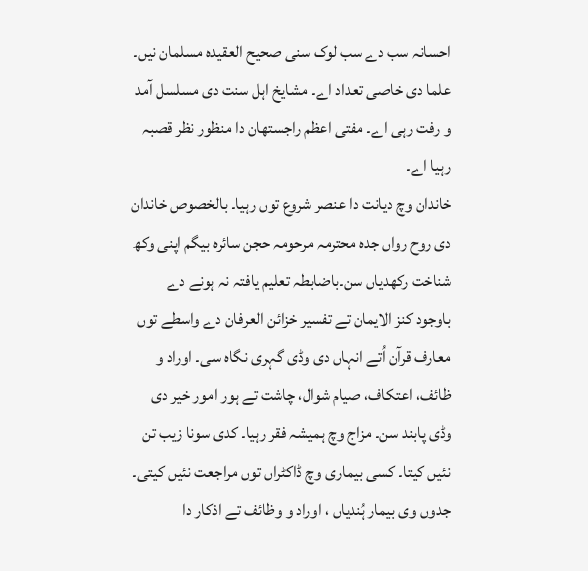احسانہ سب دے سب لوک سنی صحیح العقیدہ مسلمان نيں۔ علما دی خاصی تعداد اے۔ مشایخ اہل سنت دی مسلسل آمد و رفت رہی اے۔ مفتی اعظم راجستھان دا منظور نظر قصبہ رہیا اے۔
خاندان وچ دیانت دا عنصر شروع توں رہیا۔ بالخصوص خاندان دی روح رواں جدہ محترمہ مرحومہ حجن سائرہ بیگم اپنی وکھ شناخت رکھدیاں سن۔باضابطہ تعلیم یافتہ نہ ہونے دے باوجود کنز الایمان تے تفسیر خزائن العرفان دے واسطے توں معارف قرآن اُتے انہاں دی وڈی گہری نگاہ سی۔ اوراد و ظائف، اعتکاف، صیام شوال، چاشت تے ہور امور خیر دی وڈی پابند سن۔ مزاج وچ ہمیشہ فقر رہیا۔ کدی سونا زیب تن نئيں کيتا۔ کسی بیماری وچ ڈاکٹراں توں مراجعت نئيں کيتی۔ جدوں وی بیمار ہُندیاں ، اوراد و وظائف تے اذکار دا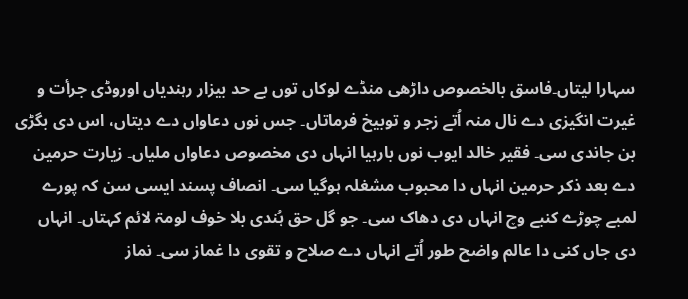سہارا لیتاں۔فاسق بالخصوص داڑھی منڈے لوکاں توں بے حد بیزار رہندیاں اوروڈی جرأت و غیرت انگیزی دے نال منہ اُتے زجر و توبیخ فرماتاں۔ جس نوں دعاواں دے دیتاں، اس دی بگڑی بن جاندی سی۔ فقیر خالد ایوب نوں بارہیا انہاں دی مخصوص دعاواں ملیاں۔ زیارت حرمین دے بعد ذکر حرمین انہاں دا محبوب مشغلہ ہوگیا سی۔ انصاف پسند ایسی سن کہ پورے لمبے چوڑے کنبے وچ انہاں دی دھاک سی۔ جو گل حق ہُندی بلا خوف لومۃ لائم کہتاں۔ انہاں دی جاں کنی دا عالم واضح طور اُتے انہاں دے صلاح و تقوی دا غماز سی۔ نماز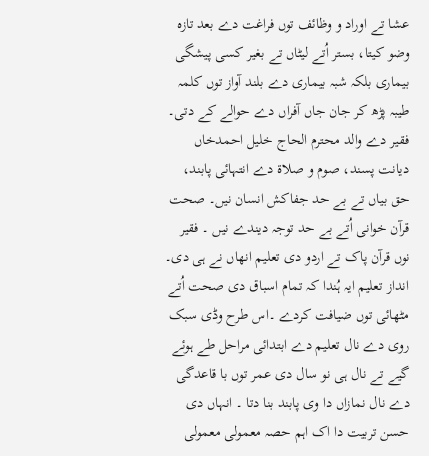عشا تے اوراد و وظائف توں فراغت دے بعد تازہ وضو کيتا، بستر اُتے لیٹاں تے بغیر کسی پیشگی بیماری بلکہ شبہ بیماری دے بلند آواز توں کلمہ طیبہ پڑھ کر جان جاں آفراں دے حوالے کے دتی۔
فقیر دے والد محترم الحاج خلیل احمدخاں دیانت پسند، صوم و صلاۃ دے انتہائی پابند، حق بیاں تے بے حد جفاکش انسان نيں۔ صحت قرآن خوانی اُتے بے حد توجہ دیندے نيں ۔ فقیر نوں قرآن پاک تے اردو دی تعلیم انھاں نے ہی دی۔ انداز تعلیم ایہ ہُندا کہ تمام اسباق دی صحت اُتے مٹھائی توں ضیافت کردے ۔اس طرح وڈی سبک روی دے نال تعلیم دے ابتدائی مراحل طے ہوئے گیے تے نال ہی نو سال دی عمر توں با قاعدگی دے نال نمازاں دا وی پابند بنا دتا ۔ انہاں دی حسن تربیت دا اک اہم حصہ معمولی معمولی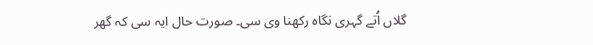گلاں اُتے گہری نگاہ رکھنا وی سی۔ صورت حال ایہ سی کہ گھر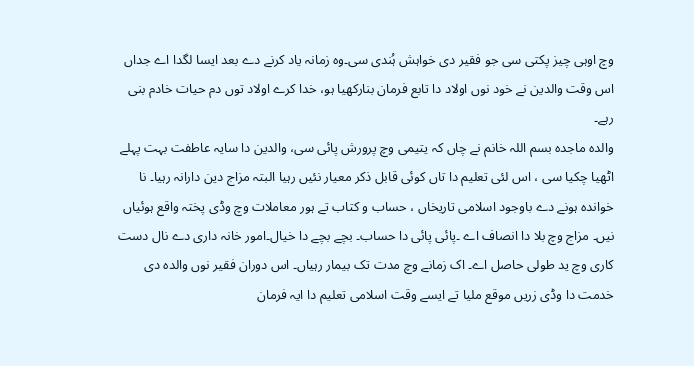وچ اوہی چیز پکتی سی جو فقیر دی خواہش ہُندی سی۔وہ زمانہ یاد کرنے دے بعد ایسا لگدا اے جداں اس وقت والدین نے خود نوں اولاد دا تابع فرمان بنارکھیا ہو، خدا کرے اولاد توں دم حیات خادم بنی رہے۔
والدہ ماجدہ بسم اللہ خانم نے چاں کہ یتیمی وچ پرورش پائی سی، والدین دا سایہ عاطفت بہت پہلے اٹھیا چکيا سی ، اس لئی تعلیم دا تاں کوئی قابل ذکر معیار نئيں رہیا البتہ مزاج دین دارانہ رہیا۔ نا خواندہ ہونے دے باوجود اسلامی تاریخاں ، حساب و کتاب تے ہور معاملات وچ وڈی پختہ واقع ہوئیاں نيں۔ مزاج وچ بلا دا انصاف اے ۔پائی پائی دا حساب۔ بچے بچے دا خیال۔امور خانہ داری دے نال دست کاری وچ ید طولی حاصل اے۔ اک زمانے وچ مدت تک بیمار رہیاں۔ اس دوران فقیر نوں والدہ دی خدمت دا وڈی زريں موقع ملیا تے ايسے وقت اسلامی تعلیم دا ایہ فرمان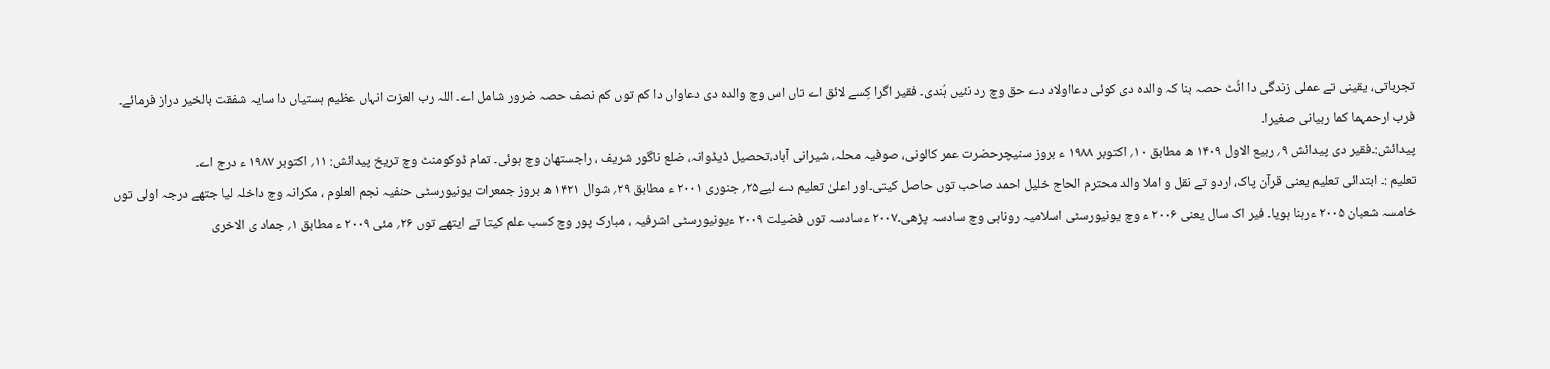تجرباتی، یقینی تے عملی زندگی دا اٹُٹ حصہ بنا کہ والدہ دی کوئی دعااولاد دے حق وچ رد نئيں ہُندی۔ فقیر اگرا کِسے لائق اے تاں اس وچ والدہ دی دعاواں دا کم توں کم نصف حصہ ضرور شامل اے۔ اللہ رب العزت انہاں عظیم ہستیاں دا سایہ شفقت بالخیر دراز فرمائے۔ فرب ارحمہما کما ربیانی صغیرا۔
پیدائش:۔فقیر دی پیدائش ۹؍ ربیع الاول ۱۴۰۹ ھ مطابق ۱۰؍ اکتوبر ۱۹۸۸ ء بروز سنیچرحضرت عمر کالونی، صوفیہ محلہ، شیرانی آباد،تحصیل ڈیڈوانہ، ضلع ناگور شریف ، راجستھان وچ ہوئی۔ تمام ڈوکومنٹ وچ تریخ پیدائش: ۱۱؍ اکتوبر ۱۹۸۷ ء درج اے۔
تعلیم :۔ ابتدائی تعلیم یعنی قرآن پاک، اردو تے نقل و املا والد محترم الحاج خلیل احمد صاحب توں حاصل کيتی۔اور اعلیٰ تعلیم دے لیے۲۵؍ جنوری ۲۰۰۱ ء مطابق ۲۹؍ شوال ۱۴۲۱ ھ بروز جمعرات یونیورسٹی حنفیہ نجم العلوم ، مکرانہ وچ داخلہ لیا جتھے درجہ اولی توں خامسہ شعبان ۲۰۰۵ ءرہنا ہويا۔ فیر اک سال یعنی ۲۰۰۶ ء وچ یونیورسٹی اسلامیہ روناہی وچ سادسہ پڑھی۔۲۰۰۷ ءسادسہ توں فضیلت ۲۰۰۹ ءیونیورسٹی اشرفیہ ، مبارک پور وچ کسب علم کيتا تے ایتھے توں ۲۶؍ مئی ۲۰۰۹ ء مطابق ۱؍ جماد ی الاخری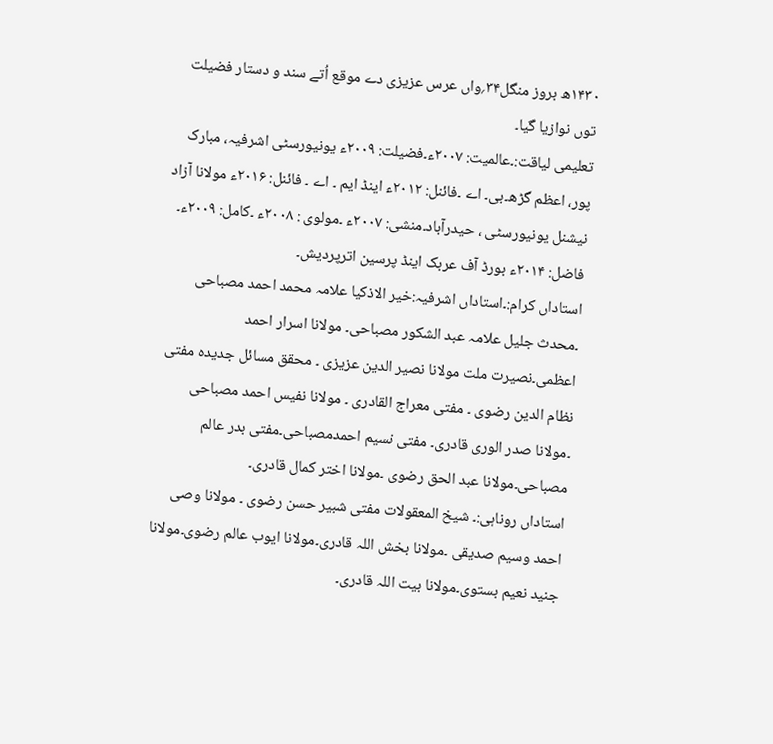۱۴۳۰ھ بروز منگل۳۴؍واں عرس عزیزی دے موقع اُتے سند و دستار فضیلت توں نوازیا گیا۔
تعلیمی لیاقت:۔عالمیت: ۲۰۰۷ء۔فضیلت: ۲۰۰۹ء یونیورسٹی اشرفیہ، مبارک پور، اعظم گڑھ۔بی۔ اے ۔فائنل: ۲۰۱۲ء اینڈ ایم ۔ اے ۔ فائنل: ۲۰۱۶ء مولانا آزاد نیشنل یونیورسٹی ، حیدرآباد۔منشی: ۲۰۰۷ء ۔مولوی : ۲۰۰۸ء ۔کامل: ۲۰۰۹ء۔ فاضل: ۲۰۱۴ء بورڈ آف عربک اینڈ پرسین اترپردیش۔
استاداں کرام:۔استاداں اشرفیہ:خیر الاذکیا علامہ محمد احمد مصباحی ۔محدث جلیل علامہ عبد الشکور مصباحی۔ مولانا اسرار احمد اعظمی۔نصیرت ملت مولانا نصیر الدین عزیزی ۔ محقق مسائل جدیدہ مفتی نظام الدین رضوی ۔ مفتی معراج القادری ۔ مولانا نفیس احمد مصباحی ۔مولانا صدر الوری قادری۔ مفتی نسیم احمدمصباحی۔مفتی بدر عالم مصباحی۔مولانا عبد الحق رضوی ۔مولانا اختر کمال قادری۔
استاداں روناہی:۔ شیخ المعقولات مفتی شبیر حسن رضوی ۔ مولانا وصی احمد وسیم صدیقی ۔مولانا بخش اللہ قادری۔مولانا ایوب عالم رضوی۔مولانا جنید نعیم بستوی۔مولانا بیت اللہ قادری۔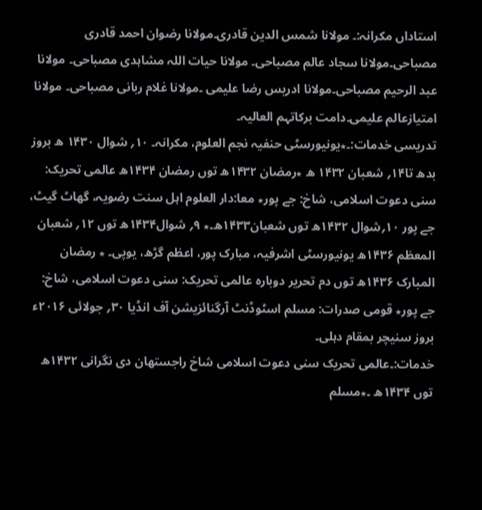استاداں مکرانہ:۔ مولانا شمس الدین قادری۔مولانا رضوان احمد قادری مصباحی۔مولانا سجاد عالم مصباحی۔ مولانا حیات اللہ مشاہدی مصباحی۔ مولانا عبد الرحیم مصباحی۔مولانا ادریس رضا علیمی ۔مولانا غلام ربانی مصباحی۔ مولانا امتیازعالم علیمی۔دامت برکاتہم العالیہ۔
تدریسی خدمات:۔٭یونیورسٹی حنفیہ نجم العلوم، مکرانہ۔ ۱۰؍ شوال ۱۴۳۰ ھ بروز بدھ تا۱۴؍ شعبان ۱۴۳۲ ھ ٭رمضان ۱۴۳۲ھ توں رمضان ۱۴۳۴ھ عالمی تحریک: سنی دعوت اسلامی، شاخ: جے پور٭ معا:دار العلوم اہل سنت رضویہ، گھاٹ گیٹ، جے پور ۱۰؍شوال ۱۴۳۲ھ توں شعبان۱۴۳۳ھ۔٭ ۹؍ شوال۱۴۳۴ھ توں ۱۲؍ شعبان المعظم ۱۴۳۶ھ یونیورسٹی اشرفیہ، مبارک پور، اعظم گڑھ، یوپی۔ ٭ رمضان المبارک ۱۴۳۶ھ توں دم تحریر دوبارہ عالمی تحریک: سنی دعوت اسلامی، شاخ: جے پور٭ قومی صدرات: مسلم اسٹوڈنٹ آرگنائزیشن آف انڈیا ۳۰؍ جولائی ۲۰۱۶ء بروز سنیچر بمقام دہلی۔
خدمات:۔عالمی تحریک سنی دعوت اسلامی شاخ راجستھان دی نگرانی ۱۴۳۲ھ توں ۱۴۳۴ھ ۔٭مسلم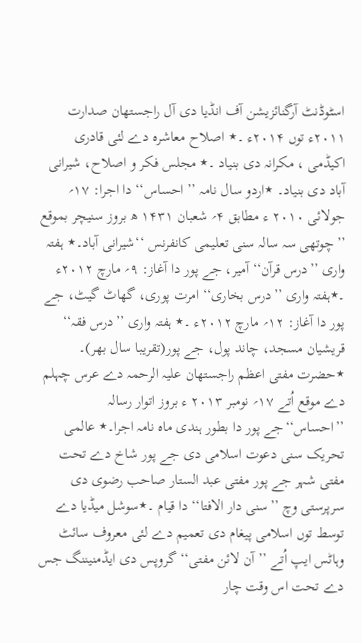اسٹوڈنٹ آرگنائزیشن آف انڈیا دی آل راجستھان صدارت ۲۰۱۱ء توں ۲۰۱۴ء ۔٭ اصلاح معاشرہ دے لئی قادری اکیڈمی ، مکرانہ دی بنیاد ۔٭ مجلس فکر و اصلاح، شیرانی آباد دی بنیاد۔ ٭اردو سال نامہ ’’ احساس‘‘ دا اجرا: ۱۷؍ جولائی ۲۰۱۰ ء مطابق ۴؍ شعبان ۱۴۳۱ ھ بروز سنیچر بموقع ’’چوتھی سہ سالہ سنی تعلیمی کانفرنس ‘‘شیرانی آباد۔٭ ہفتہ واری ’’درس قرآن‘‘ آمیر، جے پور دا آغاز: ۹؍ مارچ ۲۰۱۲ء ۔٭ہفتہ واری ’’درس بخاری‘‘ امرت پوری، گھاٹ گیٹ، جے پور دا آغاز: ۱۲؍ مارچ ۲۰۱۲ء ۔٭ ہفتہ واری ’’درس فقہ‘‘ قریشیان مسجد، چاند پول، جے پور(تقریبا سال بھر)۔ ٭حضرت مفتی اعظم راجستھان علیہ الرحمہ دے عرس چہلم دے موقع اُتے ۱۷؍ نومبر ۲۰۱۳ ء بروز اتوار رسالہ ’’احساس‘‘جے پور دا بطور ہندی ماہ نامہ اجرا۔٭ عالمی تحریک سنی دعوت اسلامی دی جے پور شاخ دے تحت مفتی شہر جے پور مفتی عبد الستار صاحب رضوی دی سرپرستی وچ ’’سنی دار الافتا‘‘ دا قیام ۔٭سوشل میڈیا دے توسط توں اسلامی پیغام دی تعمیم دے لئی معروف سائٹ وہاٹس ایپ اُتے ’’آن لائن مفتی‘‘ گروپس دی ایڈمنیننگ جس دے تحت اس وقت چار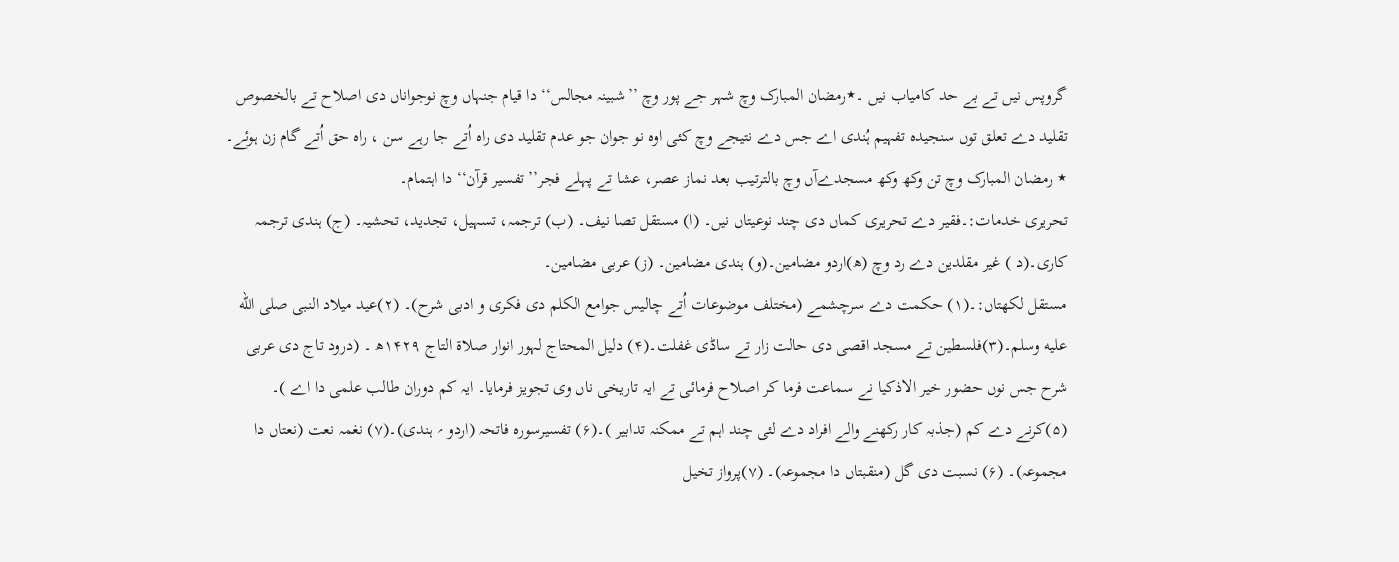گروپس نيں تے بے حد کامیاب نيں ۔٭رمضان المبارک وچ شہر جے پور وچ ’’شبینہ مجالس‘‘ دا قیام جنہاں وچ نوجواناں دی اصلاح تے بالخصوص تقلید دے تعلق توں سنجیدہ تفہیم ہُندی اے جس دے نتیجے وچ کئی اوہ نو جوان جو عدم تقلید دی راہ اُتے جا رہے سن ، راہ حق اُتے گام زن ہوئے۔ ٭ رمضان المبارک وچ تن وکھ وکھ مسجدےآں وچ بالترتیب بعد نماز عصر، عشا تے پہلے فجر’’تفسیر قرآن‘‘ دا اہتمام۔
تحریری خدمات:۔فقیر دے تحریری کماں دی چند نوعیتاں نيں۔ (ا) مستقل تصا نیف۔ (ب) ترجمہ، تسہیل، تجدید، تحشیہ۔ (ج) ہندی ترجمہ کاری۔(د ) غیر مقلدین دے رد وچ (ھ)اردو مضامین۔(و) ہندی مضامین۔ (ز) عربی مضامین۔
مستقل لکھتاں:۔(۱) حکمت دے سرچشمے (مختلف موضوعات اُتے چالیس جوامع الکلم دی فکری و ادبی شرح)۔ (۲)عید میلاد النبی صلى الله عليه وسلم۔(۳)فلسطین تے مسجد اقصی دی حالت زار تے ساڈی غفلت۔(۴) دلیل المحتاج لہور انوار صلاۃ التاج ۱۴۲۹ھ ۔ (درود تاج دی عربی شرح جس نوں حضور خیر الاذکیا نے سماعت فرما کر اصلاح فرمائی تے ایہ تاریخی ناں وی تجویز فرمایا۔ ایہ کم دوران طالب علمی دا اے )۔ (۵)کرنے دے کم (جذبہ کار رکھنے والے افراد دے لئی چند اہم تے ممکنہ تدابیر )۔(۶) تفسیرسورہ فاتحہ (اردو ؍ ہندی)۔(۷) نغمہ نعت (نعتاں دا مجموعہ)۔ (۶) نسبت دی گل (منقبتاں دا مجموعہ)۔ (۷)پرواز تخیل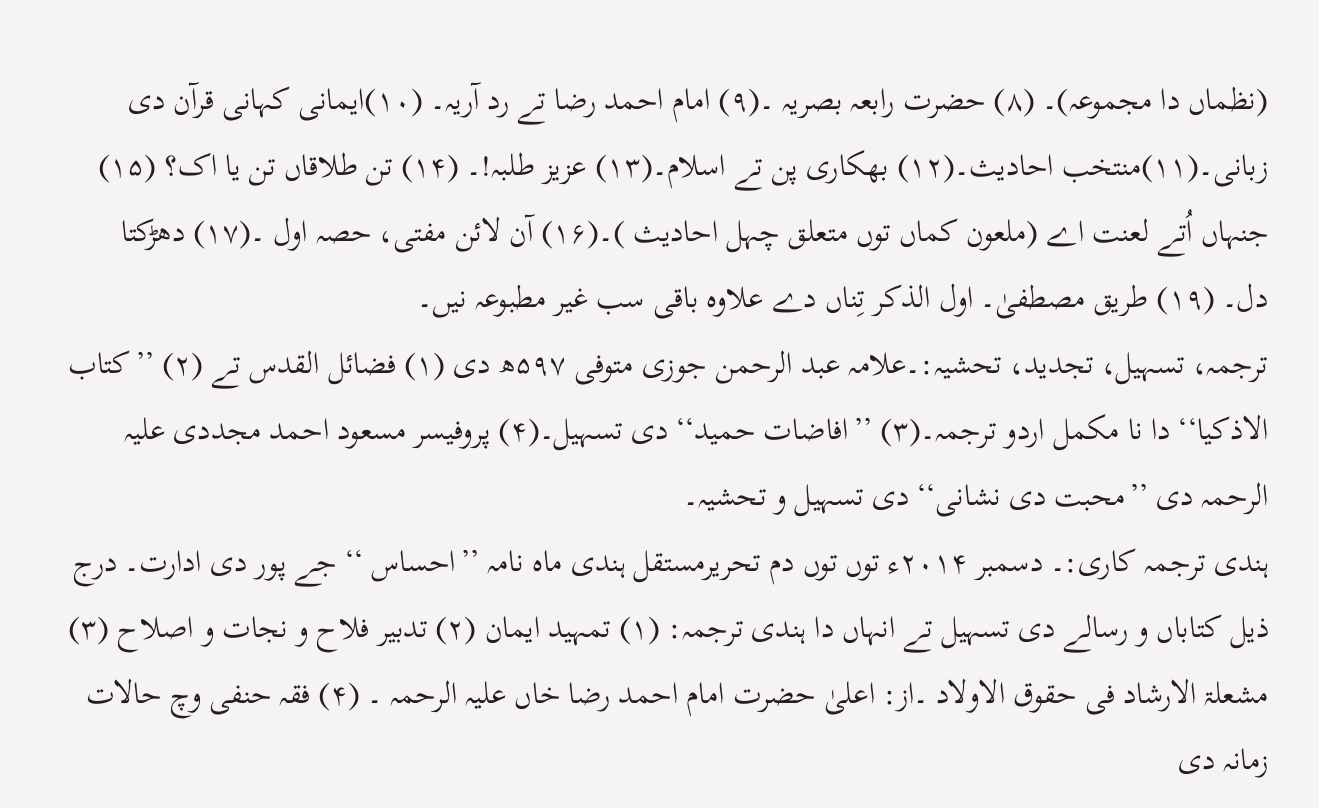(نظماں دا مجموعہ)۔ (۸) حضرت رابعہ بصریہ ۔(۹) امام احمد رضا تے رد آریہ۔ (۱۰)ایمانی کہانی قرآن دی زبانی۔(۱۱)منتخب احادیث۔(۱۲) بھکاری پن تے اسلام۔(۱۳) عزیز طلبہ!۔ (۱۴) تن طلاقاں تن یا اک؟ (۱۵) جنہاں اُتے لعنت اے (ملعون کماں توں متعلق چہل احادیث )۔(۱۶) آن لائن مفتی، حصہ اول ۔(۱۷) دھڑکتا دل۔ (۱۹) طریق مصطفیٰ۔ اول الذکر تِناں دے علاوہ باقی سب غیر مطبوعہ نيں۔
ترجمہ، تسہیل، تجدید، تحشیہ:۔علامہ عبد الرحمن جوزی متوفی ۵۹۷ھ دی (۱) فضائل القدس تے (۲) ’’کتاب الاذکیا‘‘ دا نا مکمل اردو ترجمہ۔(۳) ’’افاضات حمید‘‘ دی تسہیل۔(۴) پروفیسر مسعود احمد مجددی علیہ الرحمہ دی ’’محبت دی نشانی‘‘ دی تسہیل و تحشیہ۔
ہندی ترجمہ کاری:۔ دسمبر ۲۰۱۴ء توں توں دم تحریرمستقل ہندی ماہ نامہ ’’احساس ‘‘ جے پور دی ادارت۔ درج ذیل کتاباں و رسالے دی تسہیل تے انہاں دا ہندی ترجمہ: (۱) تمہید ایمان (۲) تدبیر فلاح و نجات و اصلاح (۳) مشعلۃ الارشاد فی حقوق الاولاد ۔از: اعلیٰ حضرت امام احمد رضا خاں علیہ الرحمہ ۔ (۴) فقہ حنفی وچ حالات زمانہ دی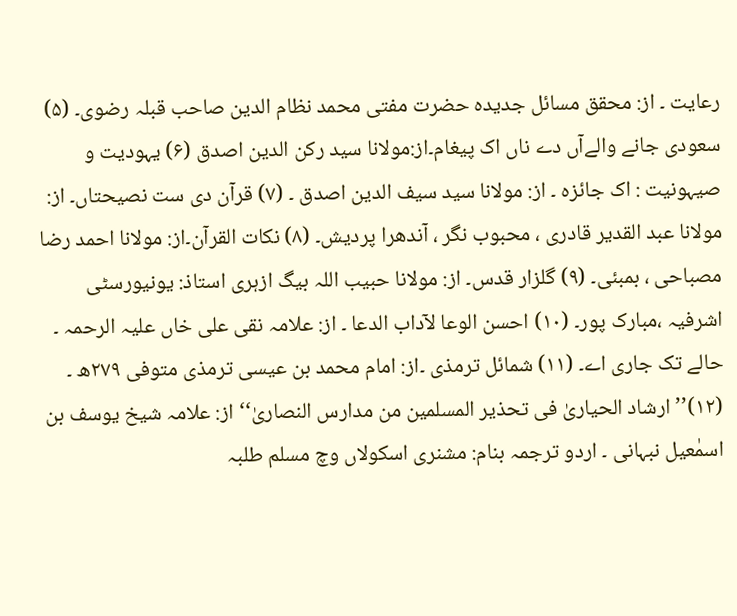رعایت ۔ از: محقق مسائل جدیدہ حضرت مفتی محمد نظام الدین صاحب قبلہ رضوی۔ (۵) سعودی جانے والےآں دے ناں اک پیغام۔از:مولانا سید رکن الدین اصدق (۶) یہودیت و صیہونیت : اک جائزہ ۔ از: مولانا سید سیف الدین اصدق ۔ (۷) قرآن دی ست نصیحتاں۔ از: مولانا عبد القدیر قادری ، محبوب نگر ، آندھرا پردیش۔ (۸) نکات القرآن۔از: مولانا احمد رضا مصباحی ، بمبئی۔ (۹) گلزار قدس۔ از: مولانا حبیب اللہ بیگ ازہری استاذ: یونیورسٹی اشرفیہ ،مبارک پور۔ (۱۰) احسن الوعا لآداب الدعا ۔ از: علامہ نقی علی خاں علیہ الرحمہ ۔ حالے تک جاری اے۔ (۱۱) شمائل ترمذی ۔از: امام محمد بن عیسی ترمذی متوفی ۲۷۹ھ ۔ (۱۲)’’ارشاد الحیاریٰ فی تحذیر المسلمین من مدارس النصاریٰ‘‘ از: علامہ شیخ یوسف بن اسمٰعیل نبہانی ۔ اردو ترجمہ بنام: مشنری اسکولاں وچ مسلم طلبہ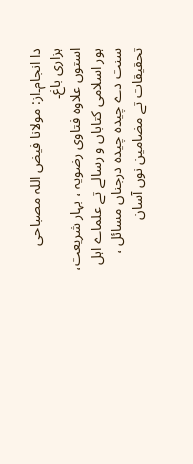دا انجام۔از: مولانا فیض اللہ مصباحی ہزاری باغ۔
استوں علاوہ فتاوی رضویہ ، بہار شریعت، ہور اسلامی کتاباں و رسالے تے علماے اہل سنت دے چیدہ چیدہ درجناں مسائل ، تحقیقات تے مضامین نوں آسان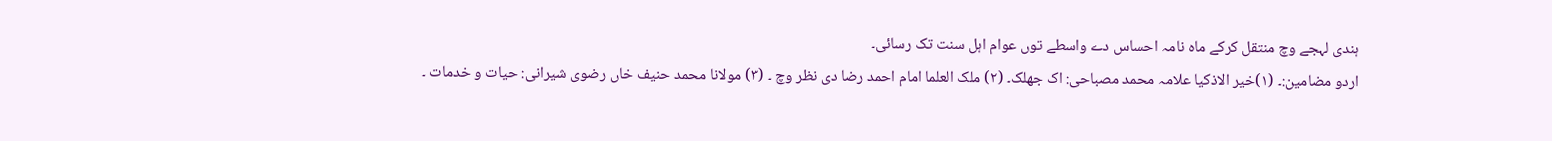ہندی لہجے وچ منتقل کرکے ماہ نامہ احساس دے واسطے توں عوام اہل سنت تک رسائی۔
اردو مضامین:۔ (۱)خیر الاذکیا علامہ محمد مصباحی: اک جھلک۔ (۲) ملک العلما امام احمد رضا دی نظر وچ ۔ (۳) مولانا محمد حنیف خاں رضوی شیرانی: حیات و خدمات ۔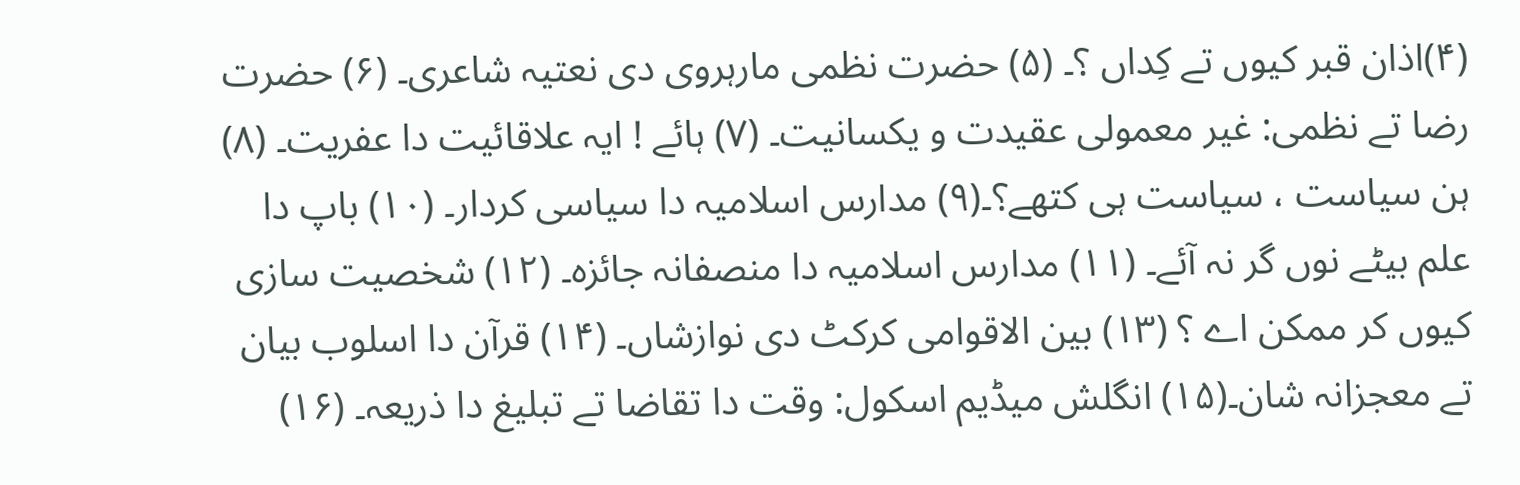(۴)اذان قبر کیوں تے کِداں ؟۔ (۵) حضرت نظمی مارہروی دی نعتیہ شاعری۔ (۶) حضرت رضا تے نظمی: غیر معمولی عقیدت و یکسانیت۔ (۷) ہائے ! ایہ علاقائیت دا عفریت۔ (۸) ہن سیاست ، سیاست ہی کتھے؟۔(۹) مدارس اسلامیہ دا سیاسی کردار۔ (۱۰) باپ دا علم بیٹے نوں گر نہ آئے۔ (۱۱) مدارس اسلامیہ دا منصفانہ جائزہ۔ (۱۲) شخصیت سازی کیوں کر ممکن اے ؟ (۱۳) بین الاقوامی کرکٹ دی نوازشاں۔ (۱۴) قرآن دا اسلوب بیان تے معجزانہ شان۔(۱۵) انگلش میڈیم اسکول: وقت دا تقاضا تے تبلیغ دا ذریعہ۔ (۱۶)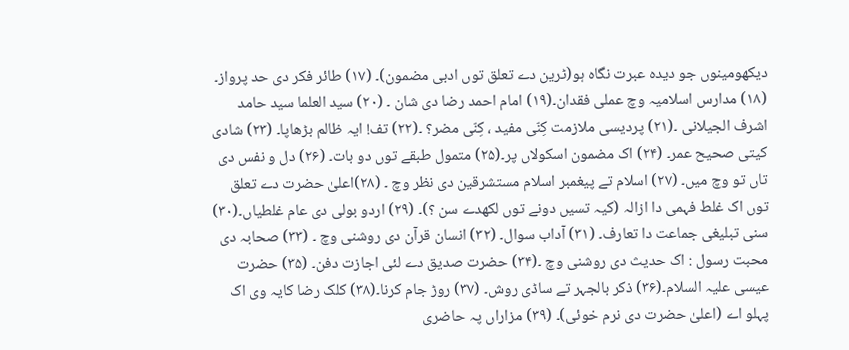دیکھومینوں جو دیدہ عبرت نگاہ ہو(ٹرین دے تعلق توں ادبی مضمون)۔ (۱۷) طائر فکر دی حد پرواز۔ (۱۸) مدارس اسلامیہ وچ عملی فقدان۔(۱۹) امام احمد رضا دی شان ۔ (۲۰) سید العلما سید حامد اشرف الجیلانی ۔(۲۱) پردیسی ملازمت کِنّی مفید ، کِنّی مضر؟ ۔(۲۲) تف! ایہ ظالم بڑھاپا۔ (۲۳) شادی کيتی صحیح عمر۔ (۲۴) اک مضمون اسکولاں پر۔(۲۵) متمول طبقے توں دو بات۔ (۲۶) دل و نفس دی تاں تو وچ ميں۔ (۲۷) اسلام تے پیغمبر اسلام مستشرقین دی نظر وچ ۔ (۲۸)اعلیٰ حضرت دے تعلق توں اک غلط فہمی دا ازالہ (کیہ تسيں دونے توں لکھدے سن ؟)۔ (۲۹) اردو بولی دی عام غلطیاں۔(۳۰) سنی تبلیغی جماعت دا تعارف۔ (۳۱) آداب سوال۔ (۳۲) انسان قرآن دی روشنی وچ ۔ (۳۳) صحابہ دی محبت رسول : اک حدیث دی روشنی وچ ۔(۳۴) حضرت صدیق دے لئی اجازت دفن۔ (۳۵) حضرت عیسی علیہ السلام۔(۳۶) ذکر بالجہر تے ساڈی روش۔ (۳۷) روڑ جام کرنا۔(۳۸) کلک رضا کایہ وی اک پہلو اے (اعلیٰ حضرت دی نرم خوئی)۔ (۳۹) مزاراں پہ حاضری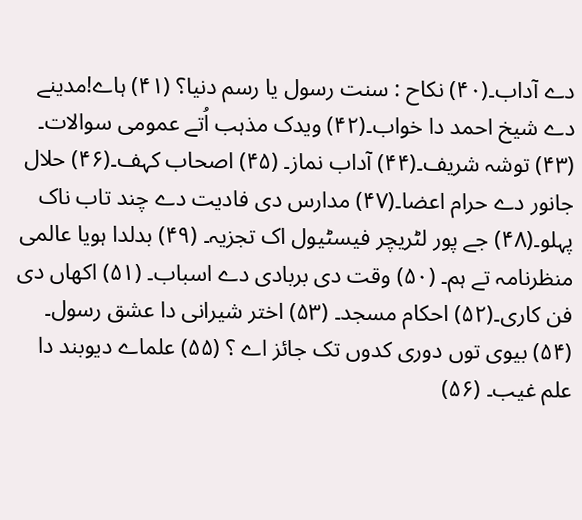دے آداب۔(۴۰) نکاح : سنت رسول یا رسم دنیا؟ (۴۱) ہاے!مدینے دے شیخ احمد دا خواب۔(۴۲) ویدک مذہب اُتے عمومی سوالات۔ (۴۳) توشہ شریف۔(۴۴) آداب نماز۔ (۴۵) اصحاب کہف۔(۴۶) حلال جانور دے حرام اعضا۔(۴۷) مدارس دی فادیت دے چند تاب ناک پہلو۔(۴۸) جے پور لٹریچر فیسٹیول اک تجزیہ۔ (۴۹) بدلدا ہويا عالمی منظرنامہ تے ہم۔ (۵۰) وقت دی بربادی دے اسباب۔ (۵۱) اکھاں دی فن کاری۔(۵۲) احکام مسجد۔ (۵۳) اختر شیرانی دا عشق رسول۔ (۵۴) بیوی توں دوری کدوں تک جائز اے ؟ (۵۵) علماے دیوبند دا علم غیب۔ (۵۶)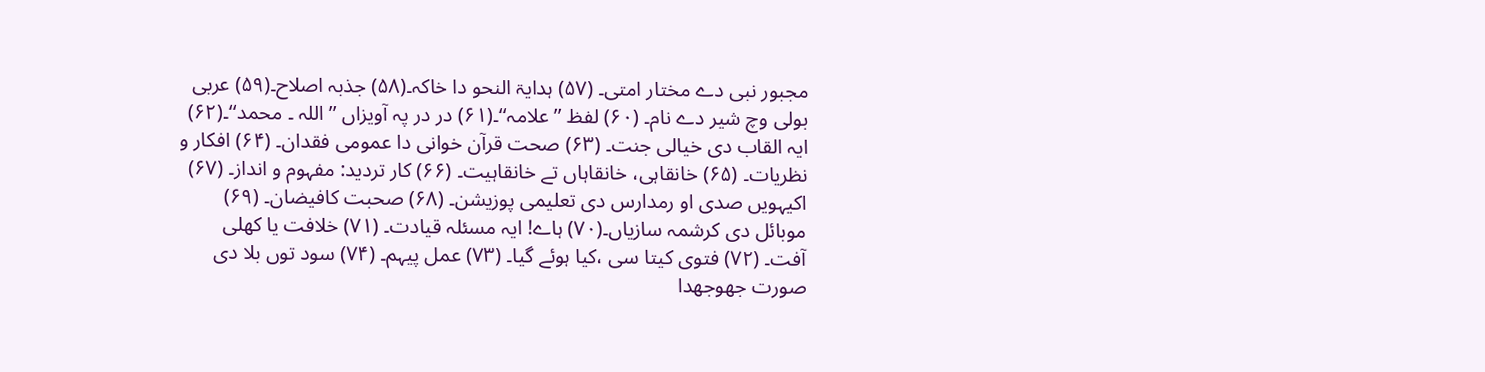مجبور نبی دے مختار امتی۔ (۵۷) ہدایۃ النحو دا خاکہ۔(۵۸) جذبہ اصلاح۔(۵۹) عربی بولی وچ شیر دے نام۔ (۶۰) لفظ ’’علامہ‘‘۔(۶۱) در در پہ آویزاں ’’اللہ ۔ محمد‘‘۔(۶۲) ایہ القاب دی خیالی جنت۔ (۶۳) صحت قرآن خوانی دا عمومی فقدان۔ (۶۴) افکار و نظریات۔ (۶۵) خانقاہی، خانقاہاں تے خانقاہیت۔ (۶۶) کار تردید: مفہوم و انداز۔ (۶۷) اکیہويں صدی او رمدارس دی تعلیمی پوزیشن۔ (۶۸) صحبت کافیضان۔ (۶۹) موبائل دی کرشمہ سازیاں۔(۷۰) ہاے! ایہ مسئلہ قیادت۔ (۷۱) خلافت یا کھلی آفت۔ (۷۲) فتوی کيتا سی ،کیا ہوئے گیا۔ (۷۳) عمل پیہم۔ (۷۴) سود توں بلا دی صورت جھوجھدا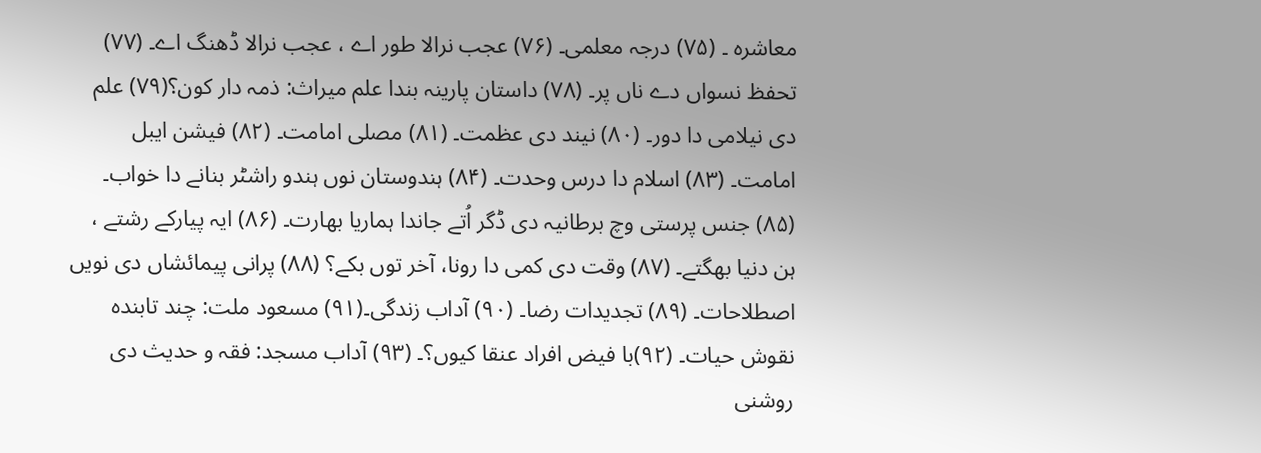معاشرہ ۔ (۷۵) درجہ معلمی۔ (۷۶) عجب نرالا طور اے ، عجب نرالا ڈھنگ اے۔ (۷۷) تحفظ نسواں دے ناں پر۔ (۷۸) داستان پارینہ بندا علم میراث: ذمہ دار کون؟(۷۹) علم دی نیلامی دا دور۔ (۸۰) نیند دی عظمت۔ (۸۱) مصلی امامت۔ (۸۲) فیشن ایبل امامت۔ (۸۳) اسلام دا درس وحدت۔ (۸۴) ہندوستان نوں ہندو راشٹر بنانے دا خواب۔ (۸۵) جنس پرستی وچ برطانیہ دی ڈگر اُتے جاندا ہماریا بھارت۔ (۸۶) ایہ پیارکے رشتے ، ہن دنیا بھگتے۔ (۸۷) وقت دی کمی دا رونا، آخر توں بکے؟ (۸۸) پرانی پیمائشاں دی نويں اصطلاحات۔ (۸۹) تجدیدات رضا۔ (۹۰) آداب زندگی۔(۹۱) مسعود ملت: چند تابندہ نقوش حیات۔ (۹۲)با فیض افراد عنقا کیوں؟۔ (۹۳) آداب مسجد: فقہ و حدیث دی روشنی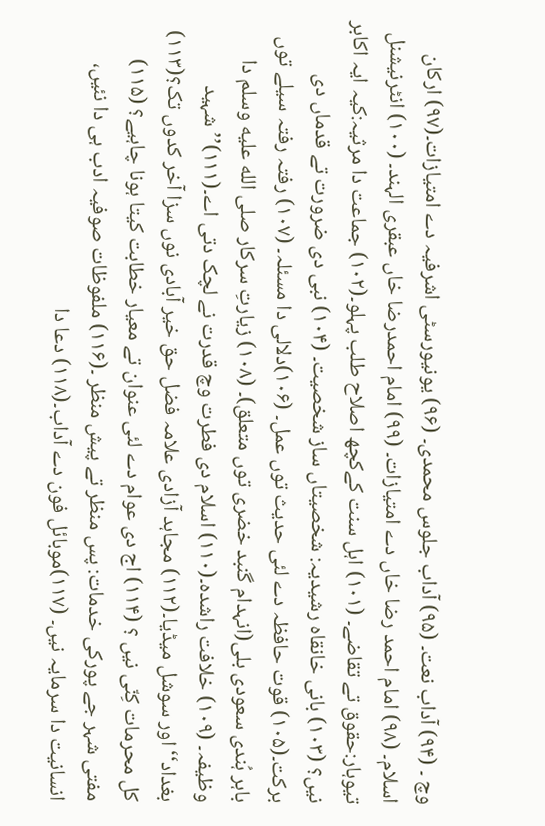وچ ۔ (۹۴) آداب نعت۔ (۹۵) آداب جلوس محمدی۔ (۹۶) یونیورسٹی اشرفیہ دے امتیازات۔(۹۷) ارکان اسلام۔ (۹۸) امام احمد رضا خاں دے امتیازات۔ (۹۹) امام احمدرضا خاں عبقری الہند۔ (۱۰۰) انٹرنیشنل تیوہار:حقوق تے تقاضے۔ (۱۰۱) اہل سنت کےکچھ اصلاح طلب پہلو۔(۱۰۲) جماعت دا مرثیہ:کیہ ایہ اکابر نيں؟ (۱۰۳) بانی خانقاہ رشیدیہ: شخصیتاں ساز شخصیت۔ (۱۰۴) نبی دی ضرورت تے قدماں دی برکت۔(۱۰۵) قوت حافظہ دے لئی حدیث توں عمل۔ (۱۰۶)دلالی دا مسئلہ۔ (۱۰۷) رفتہ رفتہ سیلے توں باہر ہُندی سعودی بلی(انہدام گنبد خضری توں متعلق)۔ (۱۰۸) زیارتِ سرکار صلى الله عليه وسلم دا وظیفہ۔ (۱۰۹) خلافت راشدہ۔(۱۱۰) اسلام دی فطرت وچ قدرت نے لچک دتی اے۔(۱۱۱)’’شہید بغداد‘‘اور سوشل میڈیا۔(۱۱۲) مجاہد آزادی علامہ فضل حق خیر آبادی نوں سزا آخر کدوں تک؟(۱۱۳) کل محرمات کِنّی نيں ؟ (۱۱۴) اج دی عوام دے لئی عنوان تے معیار خطابت کيتا ہونا چاہیے؟ (۱۱۵) مفتی شہر جے پورکی خدمات: پس منظر تے پیش منظر ۔(۱۱۶) ملفوظات صوفیہ ادب ہی دا نئيں، انسانیت دا سرمایہ نيں۔ (۱۱۷)موبائل فون دے آداب۔(۱۱۸) دعا دا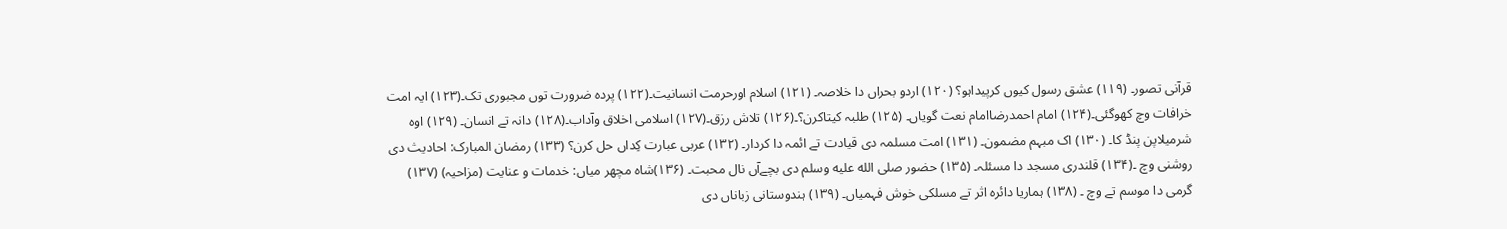قرآنی تصور۔ (۱۱۹) عشق رسول کیوں کرپیداہو؟ (۱۲۰) اردو بحراں دا خلاصہ۔ (۱۲۱) اسلام اورحرمت انسانیت۔(۱۲۲) پردہ ضرورت توں مجبوری تک۔(۱۲۳) ایہ امت خرافات وچ کھوگئی۔(۱۲۴) امام احمدرضاامام نعت گویاں۔ (۱۲۵) طلبہ کيتاکرن؟۔(۱۲۶) تلاش رزق۔(۱۲۷) اسلامی اخلاق وآداب۔(۱۲۸) دانہ تے انسان۔ (۱۲۹) اوہ شرمیلاپن پنڈ کا۔ (۱۳۰) اک مبہم مضمون۔ (۱۳۱) امت مسلمہ دی قیادت تے ائمہ دا کردار۔ (۱۳۲) عربی عبارت کِداں حل کرن؟ (۱۳۳) رمضان المبارک: احادیث دی روشنی وچ ۔(۱۳۴) قلندری مسجد دا مسئلہ۔ (۱۳۵) حضور صلى الله عليه وسلم دی بچےآں نال محبت۔ (۱۳۶)شاہ مچھر میاں: خدمات و عنایت (مزاحیہ) (۱۳۷) گرمی دا موسم تے وچ ۔ (۱۳۸) ہماریا دائرہ اثر تے مسلکی خوش فہمیاں۔ (۱۳۹) ہندوستانی زباناں دی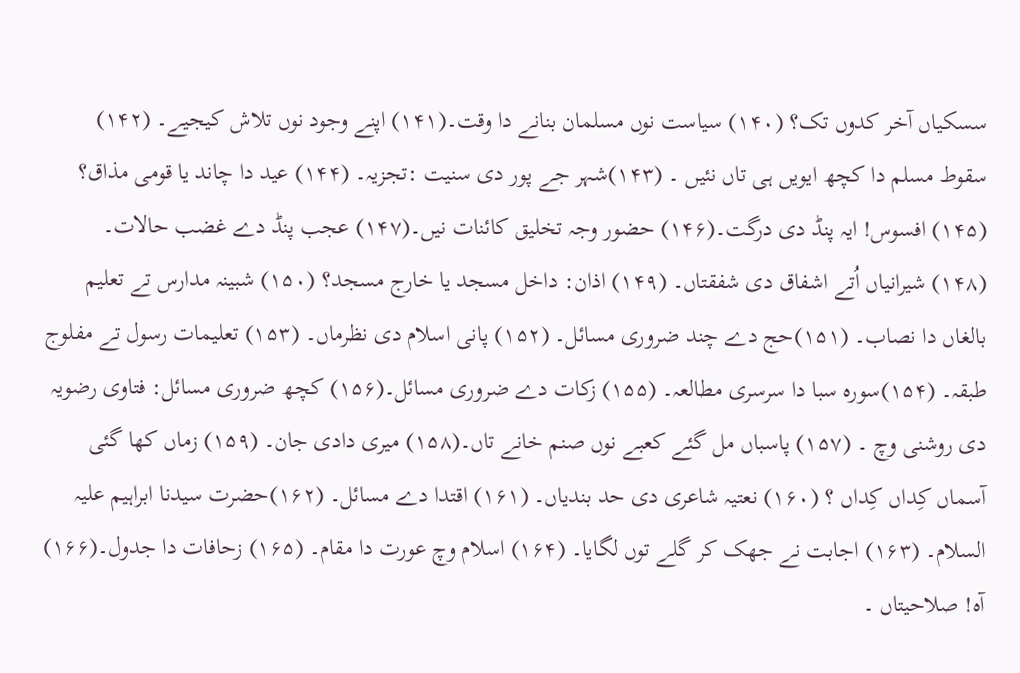سسکیاں آخر کدوں تک؟ (۱۴۰) سیاست نوں مسلمان بنانے دا وقت۔(۱۴۱) اپنے وجود نوں تلاش کیجیے۔ (۱۴۲) سقوط مسلم دا کچھ ایويں ہی تاں نئيں ۔ (۱۴۳)شہر جے پور دی سنیت :تجزیہ۔ (۱۴۴) عید دا چاند یا قومی مذاق؟ (۱۴۵) افسوس! ایہ پنڈ دی درگت۔(۱۴۶) حضور وجہ تخلیق کائنات نيں۔(۱۴۷) عجب پنڈ دے غضب حالات۔ (۱۴۸) شیرانیاں اُتے اشفاق دی شفقتاں۔ (۱۴۹) اذان: داخل مسجد یا خارج مسجد؟ (۱۵۰) شبینہ مدارس تے تعلیم بالغاں دا نصاب۔ (۱۵۱)حج دے چند ضروری مسائل۔ (۱۵۲) پانی اسلام دی نظرماں۔ (۱۵۳) تعلیمات رسول تے مفلوج طبقہ۔ (۱۵۴)سورہ سبا دا سرسری مطالعہ۔ (۱۵۵) زکات دے ضروری مسائل۔(۱۵۶) کچھ ضروری مسائل: فتاوی رضویہ دی روشنی وچ ۔ (۱۵۷) پاسباں مل گئے کعبے نوں صنم خانے تاں۔(۱۵۸) میری دادی جان۔ (۱۵۹) زماں کھا گئی آسماں کِداں کِداں ؟ (۱۶۰) نعتیہ شاعری دی حد بندیاں۔ (۱۶۱) اقتدا دے مسائل۔ (۱۶۲)حضرت سیدنا ابراہیم علیہ السلام۔ (۱۶۳) اجابت نے جھک کر گلے توں لگایا۔ (۱۶۴) اسلام وچ عورت دا مقام۔ (۱۶۵) زحافات دا جدول۔(۱۶۶) آہ! صلاحیتاں ۔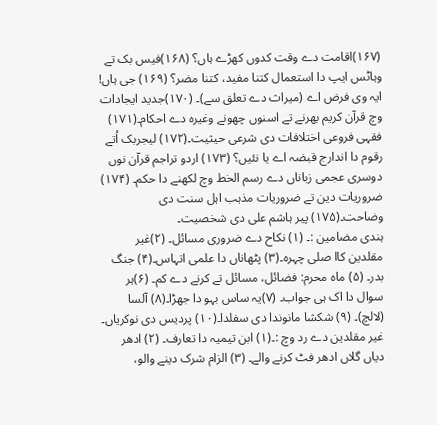(۱۶۷)اقامت دے وقت کدوں کھڑے ہاں؟ (۱۶۸)فیس بک تے وہاٹس ایپ دا استعمال کتنا مفید، کتنا مضر؟ (۱۶۹) جی ہاں! ایہ وی فرض اے (میراث دے تعلق سے)۔ (۱۷۰)جدید ایجادات وچ قرآن کریم بھرنے تے اسنوں چھونے وغیرہ دے احکام۔(۱۷۱) فقہی فروعی اختلافات دی شرعی حیثیت۔(۱۷۲) لیجربک اُتے رقوم دا اندارج قبضہ اے یا نئيں؟ (۱۷۳) اردو تراجم قرآن نوں دوسری عجمی زباناں دے رسم الخط وچ لکھنے دا حکم۔ (۱۷۴) ضروریات دین تے ضروریات مذہب اہل سنت دی وضاحت۔(۱۷۵) پیر ہاشم علی دی شخصیت۔
ہندی مضامین :۔ (۱) نکاح دے ضروری مسائل۔ (۲)غیر مقلدین کاا صلی چہرہ۔(۳) پٹھاناں دا علمی اتہاس۔(۴) جنگ بدر۔ (۵) ماہ محرم: فضائل، مسائل تے کرنے دے کم۔ (۶)ہر سوال دا اک ہی جواب۔ (۷)یہ ساس بہو دا جھڑا۔(۸) آلسا (لالچ)۔ (۹) شکشا مانوندا دی سفلدا۔(۱۰) پردیس دی نوکریاں۔
غیر مقلدین دے رد وچ :۔(۱) ابن تیمیہ دا تعارف۔ (۲) ادھر دیاں گلاں ادھر فٹ کرنے والے۔ (۳) الزام شرک دینے والو،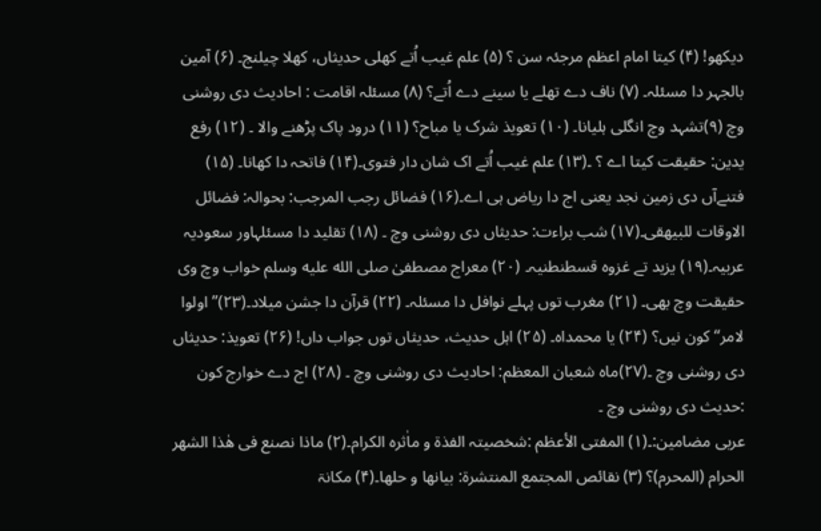دیکھو! (۴) کيتا امام اعظم مرجئہ سن ؟ (۵) علم غیب اُتے کھلی حدیثاں، کھلا چیلنج۔ (۶) آمین بالجہر دا مسئلہ۔ (۷) ناف دے تھلے یا سینے دے اُتے؟ (۸) مسئلہ اقامت : احادیث دی روشنی وچ (۹)تشہد وچ انگلی ہلیانا۔ (۱۰) تعویذ شرک یا مباح؟ (۱۱) درود پاک پڑھنے والا ۔ (۱۲) رفع یدین: حقیقت کيتا اے ؟ ۔(۱۳) علم غیب اُتے اک شان دار فتوی۔(۱۴) فاتحہ دا کھانا۔ (۱۵) فتنےآں دی زمین نجد یعنی اج دا ریاض ہی اے۔(۱۶) فضائل رجب المرجب: بحوالہ: فضائل الاوقات للبیھقی۔(۱۷) شب براءت: حدیثاں دی روشنی وچ ۔ (۱۸) تقلید دا مسئلہاور سعودیہ عربیہ۔(۱۹) یزید تے غزوہ قسطنطنیہ۔ (۲۰) معراج مصطفیٰ صلى الله عليه وسلم خواب وچ وی حقیقت وچ بھی۔ (۲۱) مغرب توں پہلے نوافل دا مسئلہ۔ (۲۲) قرآن دا جشن میلاد۔(۲۳)’’ اولوا لامر‘‘ کون نيں؟ (۲۴) يا محمداه۔ (۲۵) اہل حدیث، حدیثاں توں جواب داں! (۲۶) تعویذ: حدیثاں دی روشنی وچ ۔(۲۷)ماہ شعبان المعظم: احادیث دی روشنی وچ ۔ (۲۸) اج دے خوارج کون :حدیث دی روشنی وچ ۔
عربی مضامین:۔(۱) المفتی الأعظم :شخصیتہ الفذۃ و ماٰثرہ الکرام۔(۲) ماذا نصنع فی ھٰذا الشھر الحرام (المحرم)؟ (۳) نقائص المجتمع المنتشرۃ: بیانھا و حلھا۔(۴) مکانۃ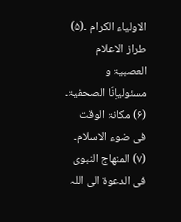الاولیاء الکرام ۔(۵) طراز الاعلام العصبیۃ و مسئولیاِنّا الصحفیۃ۔ (۶) مکانۃ الوقت فی ضوء الاسلام۔ (۷) المنھاج النبوی فی الدعوۃ الی اللہ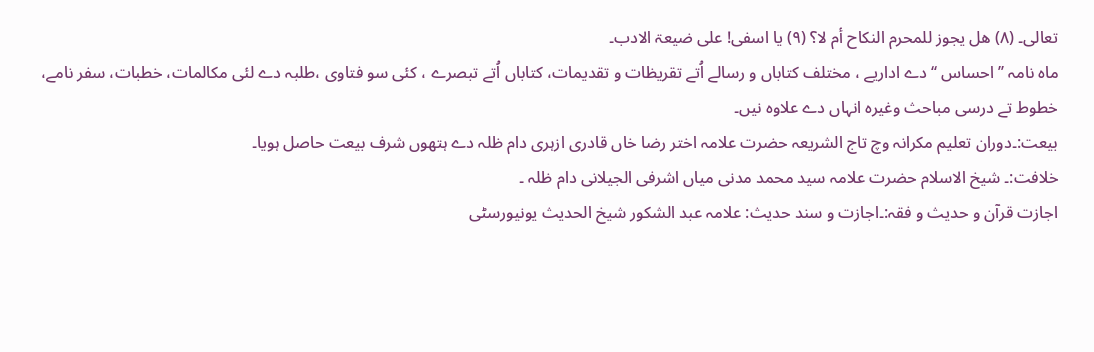تعالی۔ (۸) ھل یجوز للمحرم النکاح أم لا؟ (۹) یا اسفی! علی ضیعۃ الادب۔
ماہ نامہ ’’احساس ‘‘ دے اداریے ، مختلف کتاباں و رسالے اُتے تقریظات و تقدیمات، کتاباں اُتے تبصرے ، کئی سو فتاوی ،طلبہ دے لئی مکالمات، خطبات، سفر نامے، خطوط تے درسی مباحث وغیرہ انہاں دے علاوہ نيں۔
بیعت:۔دوران تعلیم مکرانہ وچ تاج الشریعہ حضرت علامہ اختر رضا خاں قادری ازہری دام ظلہ دے ہتھوں شرف بیعت حاصل ہويا۔
خلافت:۔ شیخ الاسلام حضرت علامہ سید محمد مدنی میاں اشرفی الجیلانی دام ظلہ ۔
اجازت قرآن و حدیث و فقہ:۔اجازت و سند حدیث: علامہ عبد الشکور شیخ الحدیث یونیورسٹی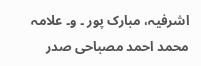اشرفیہ، مبارک پور ۔ و۔ علامہ محمد احمد مصباحی صدر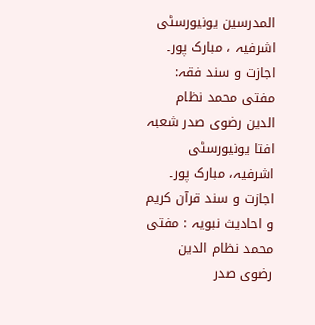المدرسین یونیورسٹی اشرفیہ ، مبارک پور۔ اجازت و سند فقہ: مفتی محمد نظام الدین رضوی صدر شعبہ افتا یونیورسٹی اشرفیہ، مبارک پور۔ اجازت و سند قرآن کریم و احادیث نبویہ : مفتی محمد نظام الدین رضوی صدر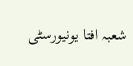شعبہ افتا یونیورسٹی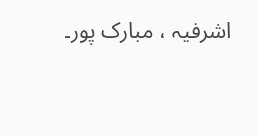اشرفیہ ، مبارک پور۔